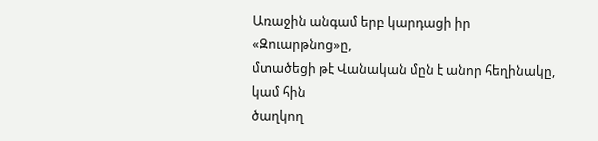Առաջին անգամ երբ կարդացի իր «Զուարթնոց»ը,
մտածեցի թէ Վանական մըն է անոր հեղինակը, կամ հին
ծաղկող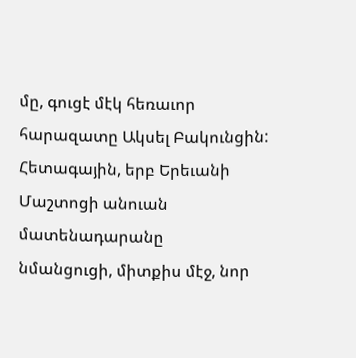մը, գուցէ մէկ հեռաւոր հարազատը Ակսել Բակունցին:
Հետագային, երբ Երեւանի Մաշտոցի անուան մատենադարանը
նմանցուցի, միտքիս մէջ, նոր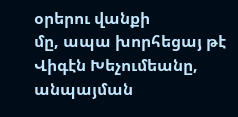օրերու վանքի
մը, ապա խորհեցայ թէ Վիգէն Խեչումեանը, անպայման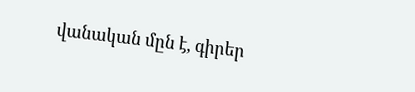վանական մըն է, գիրեր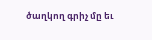ծաղկող գրիչ մը եւ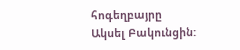հոգեղբայրը
Ակսել Բակունցին: